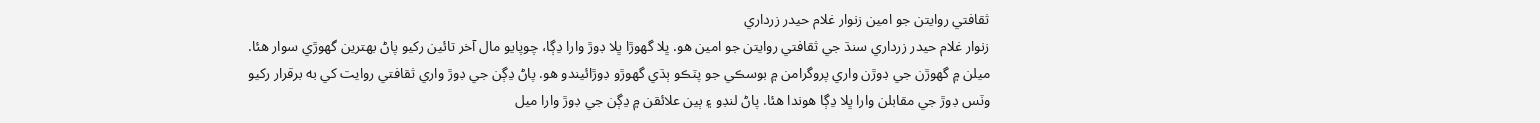ثقافتي روايتن جو امين زنوار غلام حيدر زرداري
زنوار غلام حيدر زرداري سنڌ جي ثقافتي روايتن جو امين هو. ڀلا گهوڙا ڀلا ڊوڙ وارا ڍڳا، چوپايو مال آخر تائين رکيو پاڻ بهترين گهوڙي سوار هئا. ميلن ۾ گهوڙن جي ڊوڙن واري پروگرامن ۾ بوسڪي جو پٽڪو ٻڌي گهوڙو ڊوڙائيندو هو. پاڻ ڍڳن جي ڊوڙ واري ثقافتي روايت کي به برقرار رکيو وٽس ڊوڙ جي مقابلن وارا ڀلا ڍڳا هوندا هئا. پاڻ لنڊو ۽ ٻين علائقن ۾ ڍڳن جي ڊوڙ وارا ميل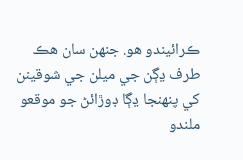ڪرائيندو هو. جنهن سان هڪ طرف ڍڳن جي ميلن جي شوقينن کي پنهنجا ڍڳا ڊوڙائڻ جو موقعو ملندو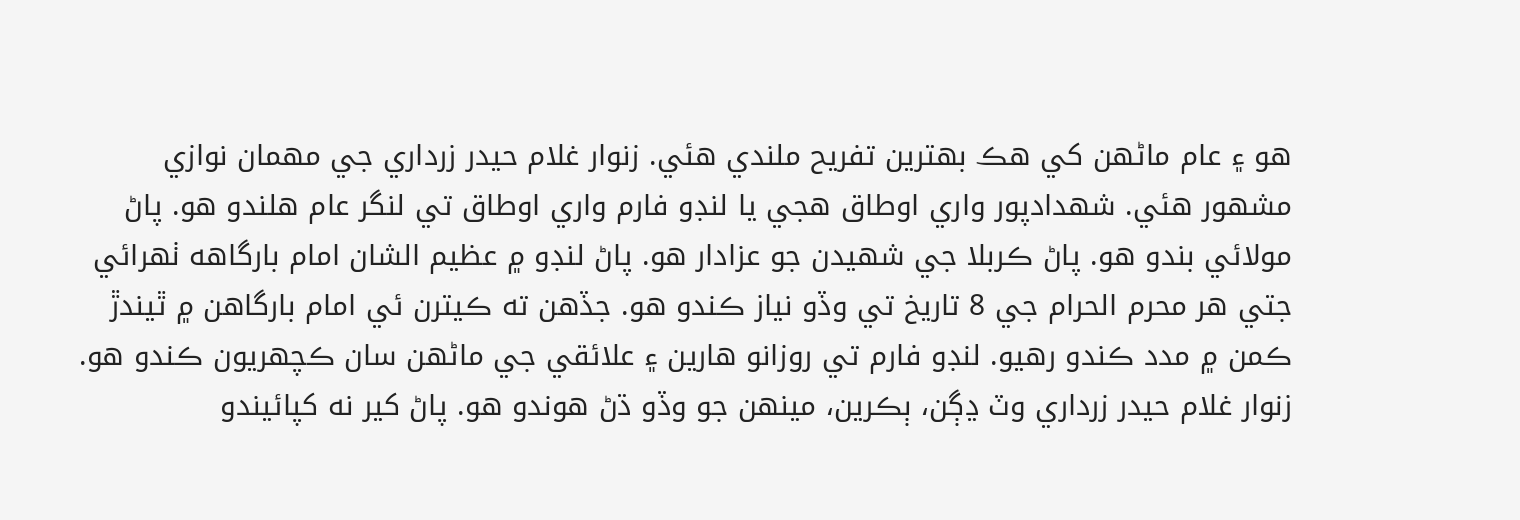هو ۽ عام ماڻهن کي هڪ بهترين تفريح ملندي هئي. زنوار غلام حيدر زرداري جي مهمان نوازي مشهور هئي. شهدادپور واري اوطاق هجي يا لنڊو فارم واري اوطاق تي لنگر عام هلندو هو. پاڻ مولائي بندو هو. پاڻ ڪربلا جي شهيدن جو عزادار هو. پاڻ لنڊو ۾ عظيم الشان امام بارگاهه ٺهرائي جتي هر محرم الحرام جي 8 تاريخ تي وڏو نياز ڪندو هو. جڏهن ته ڪيترن ئي امام بارگاهن ۾ ٿيندڙ ڪمن ۾ مدد ڪندو رهيو. لنڊو فارم تي روزانو هارين ۽ علائقي جي ماڻهن سان ڪچهريون ڪندو هو. زنوار غلام حيدر زرداري وٽ ڍڳن، ٻڪرين، مينهن جو وڏو ڌڻ هوندو هو. پاڻ کير نه کپائيندو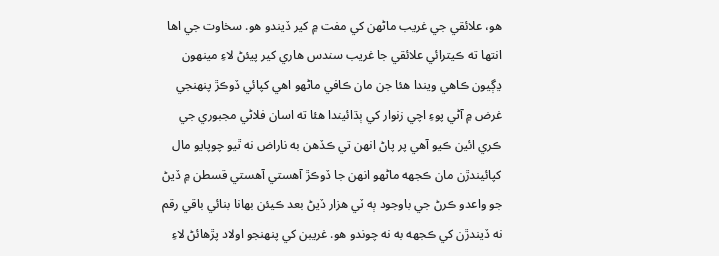هو، علائقي جي غريب ماڻهن کي مفت ۾ کير ڏيندو هو. سخاوت جي اها انتها ته ڪيترائي علائقي جا غريب سندس هاري کير پيئڻ لاءِ مينهون ڍڳيون ڪاهي ويندا هئا جن مان ڪافي ماڻهو اهي کپائي ڏوڪڙ پنهنجي غرض ۾ آڻي پوءِ اچي زنوار کي ٻڌائيندا هئا ته اسان فلاڻي مجبوري جي ڪري ائين ڪيو آهي پر پاڻ انهن تي ڪڏهن به ناراض نه ٿيو چوپايو مال کپائيندڙن مان ڪجهه ماڻهو انهن جا ڏوڪڙ آهستي آهستي قسطن ۾ ڏيڻ جو واعدو ڪرڻ جي باوجود ٻه ٽي هزار ڏيڻ بعد ڪيئن بهانا بنائي باقي رقم نه ڏيندڙن کي ڪجهه به نه چوندو هو. غريبن کي پنهنجو اولاد پڙهائڻ لاءِ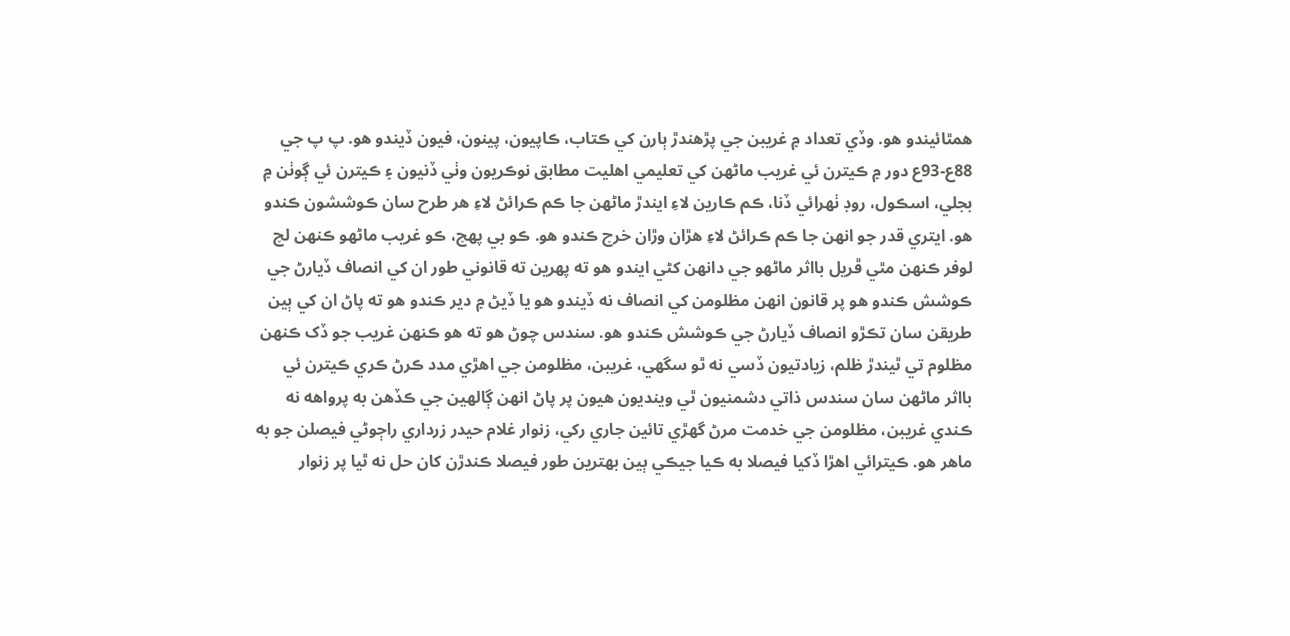همٿائيندو هو. وڏي تعداد ۾ غريبن جي پڙهندڙ ٻارن کي ڪتاب، ڪاپيون، پينون، فيون ڏيندو هو. پ پ جي 88ع-93ع دور ۾ ڪيترن ئي غريب ماڻهن کي تعليمي اهليت مطابق نوڪريون وٺي ڏنيون ۽ ڪيترن ئي ڳوٺن ۾ بجلي، اسڪول، روڊ ٺهرائي ڏنا، ڪم ڪارين لاءِ ايندڙ ماڻهن جا ڪم ڪرائڻ لاءِ هر طرح سان ڪوششون ڪندو هو. ايتري قدر جو انهن جا ڪم ڪرائڻ لاءِ هڙان وڙان خرچ ڪندو هو. ڪو بي پهچ، ڪو غريب ماڻهو ڪنهن لچ لوفر ڪنهن مٿي ڦريل بااثر ماڻهو جي دانهن کڻي ايندو هو ته پهرين ته قانوني طور ان کي انصاف ڏيارڻ جي ڪوشش ڪندو هو پر قانون انهن مظلومن کي انصاف نه ڏيندو هو يا ڏيڻ ۾ دير ڪندو هو ته پاڻ ان کي ٻين طريقن سان تڪڙو انصاف ڏيارڻ جي ڪوشش ڪندو هو. سندس چوڻ هو ته هو ڪنهن غريب جو ڏک ڪنهن مظلوم تي ٿيندڙ ظلم، زيادتيون ڏسي نه ٿو سگهي، غريبن، مظلومن جي اهڙي مدد ڪرڻ ڪري ڪيترن ئي بااثر ماڻهن سان سندس ذاتي دشمنيون ٿي وينديون هيون پر پاڻ انهن ڳالهين جي ڪڏهن به پرواهه نه ڪندي غريبن، مظلومن جي خدمت مرڻ گهڙي تائين جاري رکي، زنوار غلام حيدر زرداري راڄوڻي فيصلن جو به ماهر هو. ڪيترائي اهڙا ڏکيا فيصلا به ڪيا جيڪي ٻين بهترين طور فيصلا ڪندڙن کان حل نه ٿيا پر زنوار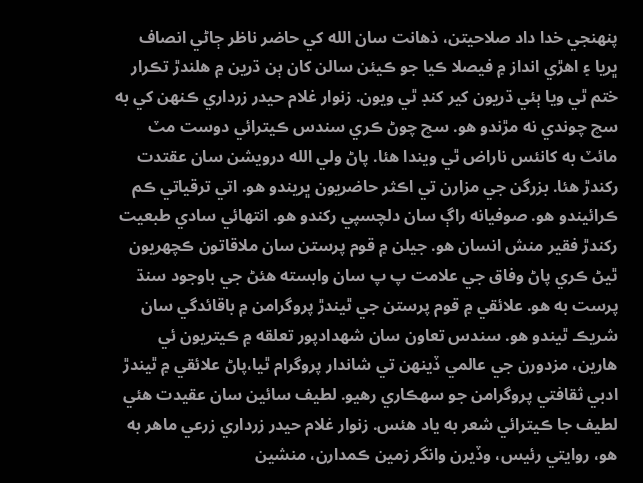پنهنجي خدا داد صلاحيتن، ذهانت سان الله کي حاضر ناظر ڄاڻي انصاف ڀريا ۽ اهڙي انداز ۾ فيصلا ڪيا جو ڪيئن سالن کان ٻن ڌرين ۾ هلندڙ تڪرار ختم ٿي ويا ٻئي ڌريون کير کنڊ ٿي ويون. زنوار غلام حيدر زرداري ڪنهن کي به سچ چوندي نه مڙندو هو. سچ چوڻ ڪري سندس ڪيترائي دوست مٽ مائٽ به کانئس ناراض ٿي ويندا هئا. پاڻ ولي الله درويشن سان عقتدت رکندڙ هئا. بزرگن جي مزارن تي اڪثر حاضريون ڀريندو هو. اتي ترقياتي ڪم ڪرائيندو هو. صوفيانه راڳ سان دلچسپي رکندو هو. انتهائي سادي طبعيت رکندڙ فقير منش انسان هو. جيلن ۾ قوم پرستن سان ملاقاتون ڪچهريون ٿيڻ ڪري پاڻ وفاق جي علامت پ پ سان وابسته هئڻ جي باوجود سنڌ پرست به هو. علائقي ۾ قوم پرستن جي ٿيندڙ پروگرامن ۾ باقائدگي سان شريڪ ٿيندو هو. سندس تعاون سان شهدادپور تعلقه ۾ ڪيتريون ئي هارين، مزدورن جي عالمي ڏينهن تي شاندار پروگرام ٿيا،پاڻ علائقي ۾ ٿيندڙ ادبي ثقافتي پروگرامن جو سهڪاري رهيو. لطيف سائين سان عقيدت هئي لطيف جا ڪيترائي شعر به ياد هئس. زنوار غلام حيدر زرداري زرعي ماهر به هو، روايتي رئيس، وڏيرن وانگر زمين ڪمدارن، منشين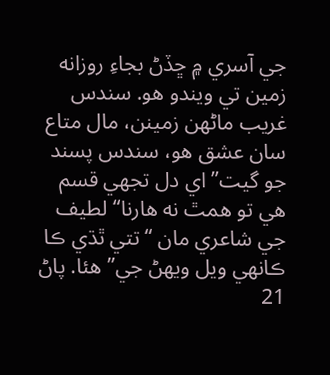جي آسري ۾ ڇڏڻ بجاءِ روزانه زمين تي ويندو هو. سندس غريب ماڻهن زمينن، مال متاع سان عشق هو، سندس پسند جو گيت” اي دل تجهي قسم هي تو همٿ نه هارنا“ لطيف جي شاعري مان “تتي ٿڌي ڪا ڪانهي ويل ويهڻ جي” هئا. پاڻ 21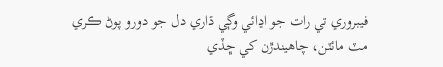فيبروري تي رات جو اڍائي وڳي ڌاري دل جو دورو پوڻ ڪري مٽ مائٽن، چاهيندڙن کي ڇڏي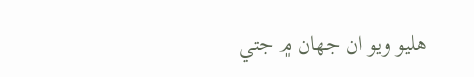هليو ويو ان جهان ۾ جتي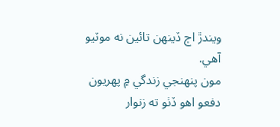ويندڙ اڄ ڏينهن تائين نه موٽيو آهي.
مون پنهنجي زندگي ۾ پهريون دفعو اهو ڏٺو ته زنوار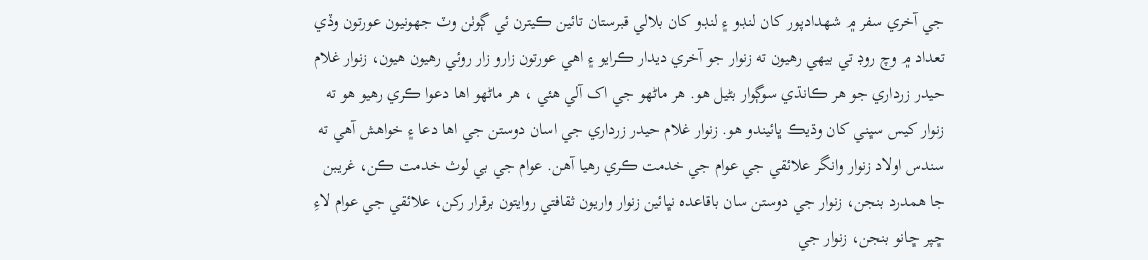جي آخري سفر ۾ شهدادپور کان لنڊو ۽ لنڊو کان بلالي قبرستان تائين ڪيترن ئي ڳوٺن وٽ جهونيون عورتون وڏي تعداد ۾ وچ روڊ تي بيهي رهيون ته زنوار جو آخري ديدار ڪرايو ۽ اهي عورتون زارو زار روئي رهيون هيون، زنوار غلام حيدر زرداري جو هر ڪانڌي سوڳوار بڻيل هو. هر ماڻهو جي اک آلي هئي ، هر ماڻهو اها دعوا ڪري رهيو هو ته زنوار کيس سڀني کان وڌيڪ ڀائيندو هو. زنوار غلام حيدر زرداري جي اسان دوستن جي اها دعا ۽ خواهش آهي ته سندس اولاد زنوار وانگر علائقي جي عوام جي خدمت ڪري رهيا آهن. عوام جي بي لوث خدمت ڪن، غريبن جا همدرد بنجن، زنوار جي دوستن سان باقاعده نڀائين زنوار واريون ثقافتي روايتون برقرار رکن، علائقي جي عوام لاءِ ڇپر ڇانو بنجن، زنوار جي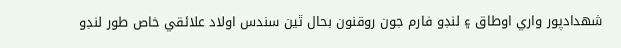شهدادپور واري اوطاق ۽ لنڊو فارم جون روقنون بحال ٿين سندس اولاد علائقي خاص طور لنڊو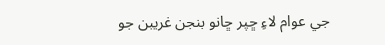جي عوام لاءِ ڇپر ڇانو بنجن غريبن جو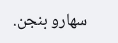سهارو بنجن.